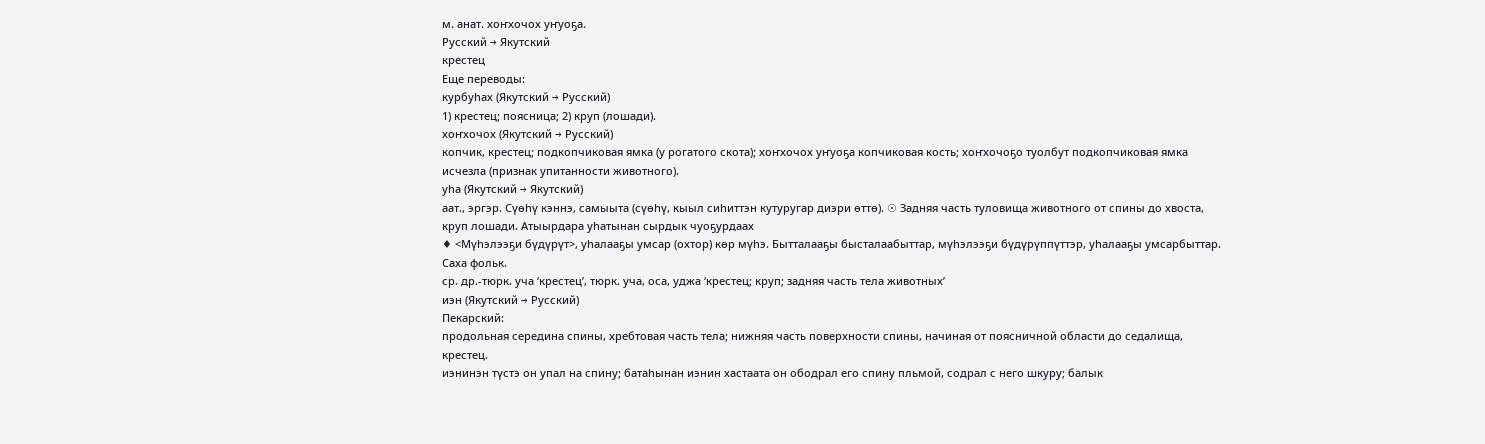м. анат. хоҥхочох уҥуоҕа.
Русский → Якутский
крестец
Еще переводы:
курбуһах (Якутский → Русский)
1) крестец; поясница; 2) круп (лошади).
хоҥхочох (Якутский → Русский)
копчик, крестец; подкопчиковая ямка (у рогатого скота); хоҥхочох уҥуоҕа копчиковая кость; хоҥхочоҕо туолбут подкопчиковая ямка исчезла (признак упитанности животного).
уһа (Якутский → Якутский)
аат., эргэр. Сүөһү кэннэ, самыыта (сүөһү, кыыл сиһиттэн кутуругар диэри өттө). ☉ Задняя часть туловища животного от спины до хвоста, круп лошади. Атыырдара уһатынан сырдык чуоҕурдаах
♦ <Мүһэлээҕи бүдүрүт>, уһалааҕы умсар (охтор) көр мүһэ. Бытталааҕы бысталаабыттар, мүһэлээҕи бүдүрүппүттэр, уһалааҕы умсарбыттар. Саха фольк.
ср. др.-тюрк. уча ‘крестец’, тюрк. уча, оса, уджа ‘крестец; круп; задняя часть тела животных’
иэн (Якутский → Русский)
Пекарский:
продольная середина спины, хребтовая часть тела; нижняя часть поверхности спины, начиная от поясничной области до седалища, крестец.
иэнинэн түстэ он упал на спину; батаһынан иэнин хастаата он ободрал его спину пльмой, содрал с него шкуру; балык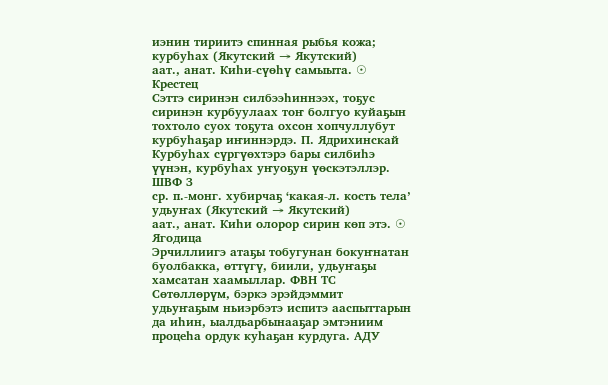иэнин тириитэ спинная рыбья кожа;
курбуһах (Якутский → Якутский)
аат., анат. Киһи-сүөһү самыыта. ☉ Крестец
Сэттэ сиринэн силбээһиннээх, тоҕус сиринэн курбуулаах тоҥ болгуо куйаҕын тохтоло суох тоҕута охсон хопчуллубут курбуһаҕар иҥиннэрдэ. П. Ядрихинскай
Курбуһах сүргүөхтэрэ бары силбиһэ үүнэн, курбуһах уҥуоҕун үөскэтэллэр. ШВФ З
ср. п.-монг. хубирчаҕ ‘какая-л. кость тела’
удьуҥах (Якутский → Якутский)
аат., анат. Киһи олорор сирин көп этэ. ☉ Ягодица
Эрчиллиигэ атаҕы тобугунан бокуҥнатан буолбакка, өттүгү, биили, удьуҥаҕы хамсатан хаамыллар. ФВН ТС
Сөтөллөрүм, бэркэ эрэйдэммит удьуҥаҕым ньиэрбэтэ испитэ ааспыттарын да иһин, ыалдьарбынааҕар эмтэниим процеһа ордук куһаҕан курдуга. АДУ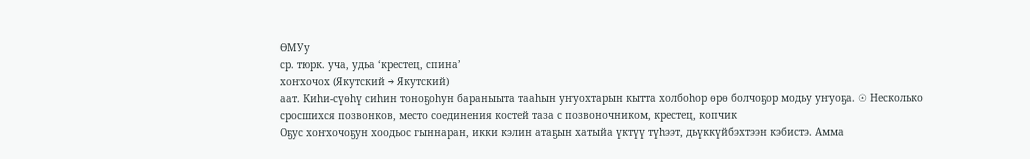ӨМУу
ср. тюрк. уча, удьа ‘крестец, спина’
хоҥхочох (Якутский → Якутский)
аат. Киһи-сүөһү сиһин тоноҕоһун бараныыта тааһын уҥуохтарын кытта холбоһор өрө болчоҕор модьу уҥуоҕа. ☉ Несколько сросшихся позвонков, место соединения костей таза с позвоночником, крестец, копчик
Оҕус хоҥхочоҕун хоодьос гыннаран, икки кэлин атаҕын хатыйа үктүү түһээт, дьүккүйбэхтээн кэбистэ. Амма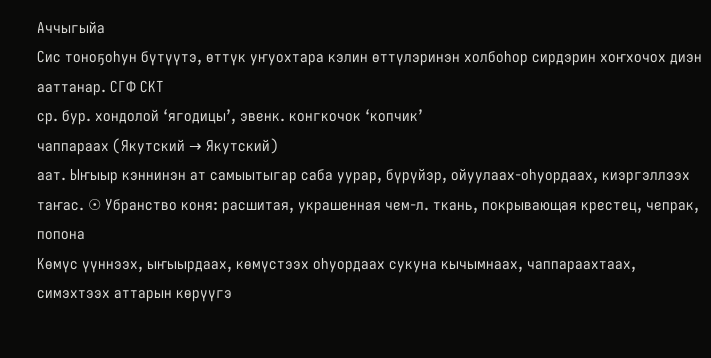Аччыгыйа
Сис тоноҕоһун бүтүүтэ, өттүк уҥуохтара кэлин өттүлэринэн холбоһор сирдэрин хоҥхочох диэн ааттанар. СГФ СКТ
ср. бур. хондолой ‘ягодицы’, эвенк. конгкочок ‘копчик’
чаппараах (Якутский → Якутский)
аат. Ыҥыыр кэннинэн ат самыытыгар саба уурар, бүрүйэр, ойуулаах-оһуордаах, киэргэллээх таҥас. ☉ Убранство коня: расшитая, украшенная чем-л. ткань, покрывающая крестец, чепрак, попона
Көмүс үүннээх, ыҥыырдаах, көмүстээх оһуордаах сукуна кычымнаах, чаппараахтаах, симэхтээх аттарын көрүүгэ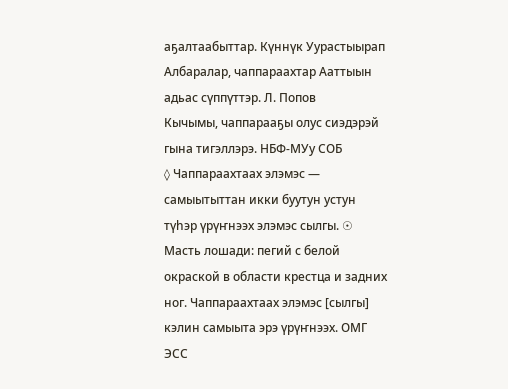аҕалтаабыттар. Күннүк Уурастыырап
Албаралар, чаппараахтар Ааттыын адьас сүппүттэр. Л. Попов
Кычымы, чаппарааҕы олус сиэдэрэй гына тигэллэрэ. НБФ-МУу СОБ
◊ Чаппараахтаах элэмэс — самыытыттан икки буутун устун түһэр үрүҥнээх элэмэс сылгы. ☉ Масть лошади: пегий с белой окраской в области крестца и задних ног. Чаппараахтаах элэмэс [сылгы] кэлин самыыта эрэ үрүҥнээх. ОМГ ЭСС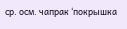ср. осм. чапрак ‘покрышка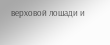верховой лошади и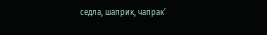седла, шаприк, чапрак’